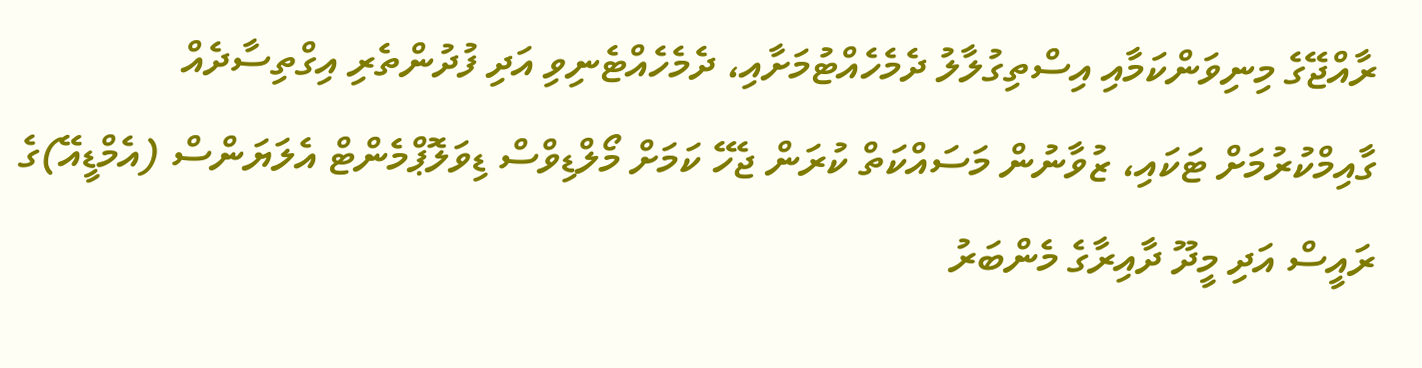ރާއްޖޭގެ މިނިވަންކަމާއި އިސްތިގުލާލު ދެމެހެއްޓުމަށާއި، ދެމެހެއްޓެނިވި އަދި ފުދުންތެރި އިގްތިސާދެއް ގާއިމްކުރުމަށް ޓަކައި، ޒުވާނުން މަސައްކަތް ކުރަން ޖެހޭ ކަމަށް މޯލްޑިވްސް ޑިވަލޮޕްމެންޓް އެލަޔަންސް (އެމްޑީއޭ)ގެ ރައީސް އަދި މީދޫ ދާއިރާގެ މެންބަރު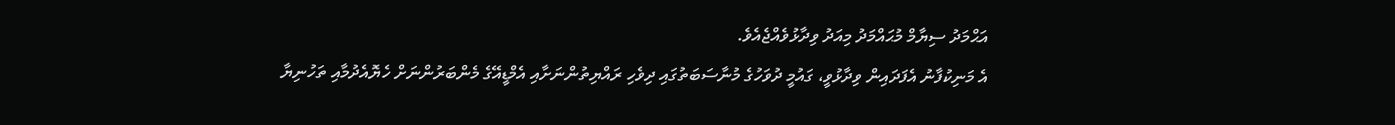އަޙްމަދު ސިޔާމް މުޙައްމަދު މިއަދު ވިދާޅުވެއްޖެއެވެ.
އެ މަނިކުފާނު އެފަދައިން ވިދާޅުވީ، ގައުމީ ދުވަހުގެ މުނާސަބަތުގައި ދިވެހި ރައްޔިތުންނަށާއި އެމްޑީއޭގެ މެންބަރުންނަށް ހެޔޮއެދުމާއި ތަހުނިޔާ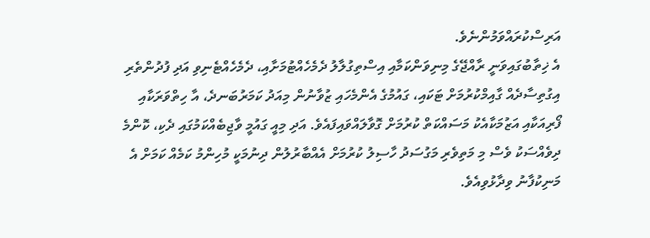އަރިސްކުރައްވަމުންނެވެ.
އެ ޚިތާބުގައިވަނީ ރާއްޖޭގެ މިނިވަންކަމާއި އިސްތިގުލާލު ދެމެހެއްޓުމަށާއި، ދެމެހެއްޓެނިވި އަދި ފުދުންތެރި އިގުތިސާދެއް ގާއިމްކުރުމަށް ޓަކައި، ގައުމުގެ އެންމެހައި ޒުވާނުން މިއަދު ކަމަރުބަނދެ، އާ ހިތްވަރަކާއި ފޯރިއަކާއި އަޒުމަކާއެކު މަސައްކަތް ކުރުމަށް ގޮވާލައްވައިފައެވެ. އަދި މިއީ ގައުމީ ވާޖިބެއްކަމުގައި ދެކި، ކޮންމެ ދިވެއްސަކު ވެސް މި މަތިވެރި މަގުސަދު ހާސިލު ކުރުމަށް އެއްބާރުލުން ދިނުމަކީ މުހިންމު ކަމެއް ކަމަށް އެ މަނިކުފާނު ވިދާޅުވިއެވެ.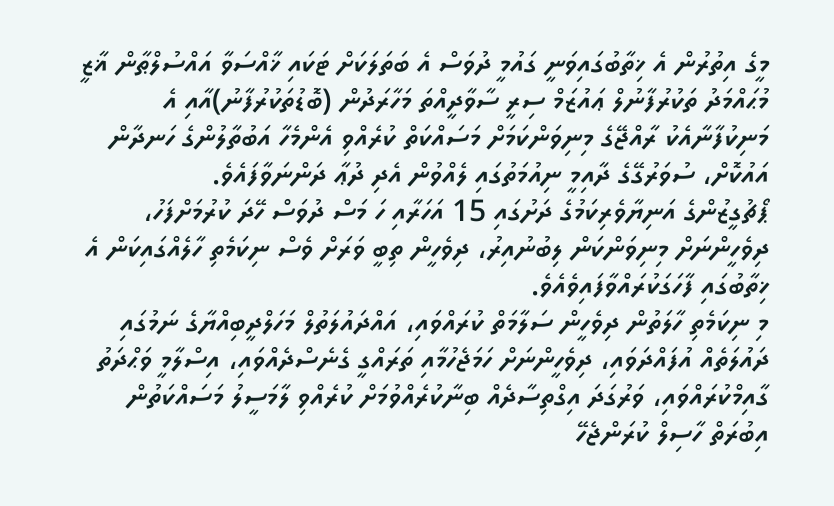މީގެ އިތުރުން އެ ޚިތާބުގައިވަނީ ގައުމީ ދުވަސް އެ ބަތަލަކަށް ޓަކައި ޚާއްސަވާ އައްސުލްޠާން ޣާޒީ މުޙައްމަދު ތަކުރުފާނުލް ޢައުޒަމް ސިރީ ސާވާދީއްތަ މަހާރަދުން (ބޮޑުތަކުރުފާނު)އާއި އެ މަނިކުފާނާއެކު ރާއްޖޭގެ މިނިވަންކަމަށް މަސައްކަތް ކުރެއްވި އެންމެހާ އަބުތާލުންގެ ހަނދާން އައުކޮށް، ސުވަރުގޭގެ ދާއިމީ ނިއުމަތުގައި ލެއްވުން އެދި ދުޢާ ދަންނަވާފައެވެ.
ޕޯޗުގީޒުންގެ އަނިޔާވެރިކަމުގެ ދަށުގައި 15 އަހަރާއި ހަ މަސް ދުވަސް ހޭދަ ކުރުމަށްފަހު، ދިވެހީންނަށް މިނިވަންކަން ލިބުނުއިރު، ދިވެހީން ތިބީ ވަރަށް ވެސް ނިކަމެތި ހާލެއްގައިކަން އެ ޚިތާބުގައި ފާހަގަކުރައްވާފައިވެއެވެ.
މި ނިކަމެތި ހާލަތުން ދިވެހީން ސަލާމަތް ކުރައްވައި، އައްދައުލަތުލް މަހަލްދީބިއްޔާގެ ނަމުގައި ދައުލަތެއް އުފައްދަވައި، ދިވެހީންނަށް ހަމަޖެހުމާއި ތަރައްގީ ގެނެސްދެއްވައި، އިސްލާމީ ވަޙްދަތު ގާއިމްކުރައްވައި، ވަރުގަދަ އިގްތިސާދެއް ބިނާކުރެއްވުމަށް ކުރެއްވި ލާމަސީލު މަސައްކަތުން އިބުރަތް ހާސިލް ކުރަންޖެހޭ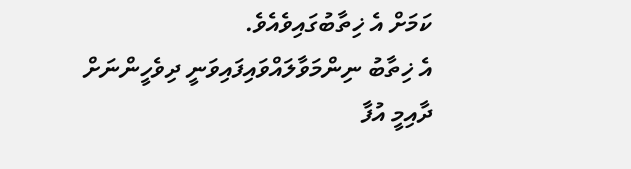ކަމަށް އެ ޚިތާބުގައިވެއެވެ.
އެ ޚިތާބު ނިންމަވާލައްވައިފައިވަނީ ދިވެހީންނަށް ދާއިމީ އުފާ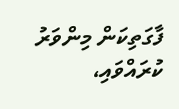ފާގަތިކަން މިންވަރު ކުރައްވައި،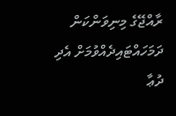ރާއްޖޭގެ މިނިވަންކަން ދަމަހައްޓައިދެއްވުމަށް އެދި ދުޢާ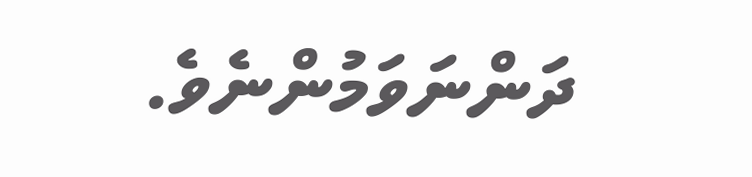ދަންނަވަމުންނެވެ.